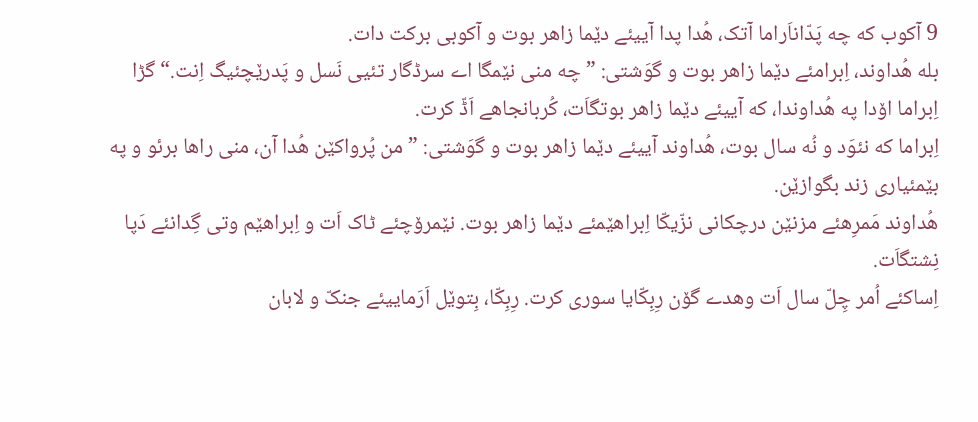9 آکوب که چه پَدّاناَراما آتک، هُدا پدا آییئے دێما زاهر بوت و آکوبی برکت دات.
بله هُداوند، اِبرامئے دێما زاهر بوت و گوَشتی: ”چه منی نێمگا اے سرڈگار تئیی نَسل و پَدرێچئیگ اِنت.“ گڑا اِبراما اۆدا په هُداوندا، که آییئے دێما زاهر بوتگاَت، کُربانجاهے اَڈّ کرت.
اِبراما که نئوَد و نُه سال بوت، هُداوند آییئے دێما زاهر بوت و گوَشتی: ”من پُرواکێن هُدا آن، منی راها برئو و په بێمئیاری زند بگوازێن.
هُداوند مَمرِهئے مزنێن درچکانی نزّیکّا اِبراهێمئے دێما زاهر بوت. نێمرۆچئے ٹاک اَت و اِبراهێم وتی گِدانئے دَپا نِشتگاَت.
اِساکئے اُمر چِلّ سال اَت وهدے گۆن رِبِکّایا سوری کرت. رِبِکّا، بِتوێل اَرَماییئے جنکّ و لابان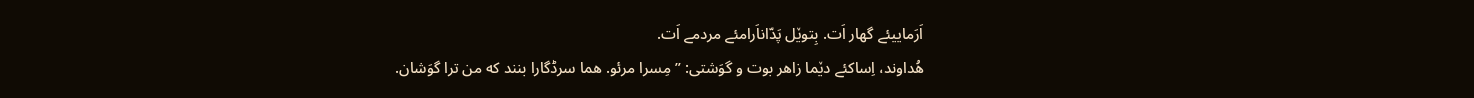اَرَماییئے گهار اَت. بِتوێل پَدّاناَرامئے مردمے اَت.
هُداوند، اِساکئے دێما زاهر بوت و گوَشتی: ”مِسرا مرئو. هما سرڈگارا بنند که من ترا گوَشان.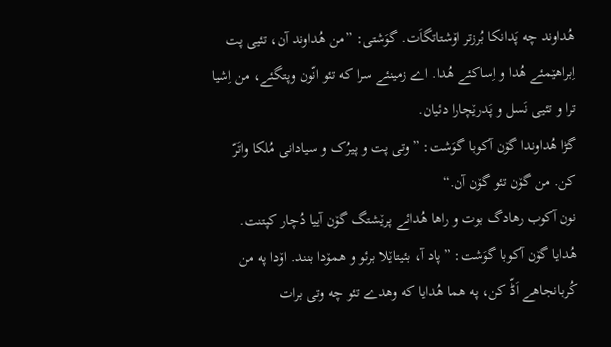هُداوند چه پَدانکا بُرزتر اۆشتاتگاَت. گوَشتی: ”من هُداوند آن، تئیی پت اِبراهێمئے هُدا و اِساکئے هُدا. اے زمینئے سرا که تئو انّون وپتگئے، من اِشیا ترا و تئیی نَسل و پَدرێچارا دئیان.
گڑا هُداوندا گۆن آکوبا گوَشت: ”وتی پت و پیرُک و سیادانی مُلکا واتَرّ کن. من گۆن تئو گۆن آن.“
نون آکوب رهادگ بوت و راها هُدائے پرێشتگ گۆن آییا دُچار کپتنت.
هُدایا گۆن آکوبا گوَشت: ”پاد آ، بئیتاێلا برئو و همۆدا بنند. اۆدا په من کُربانجاهے اَڈّ کن، په هما هُدایا که وهدے تئو چه وتی برات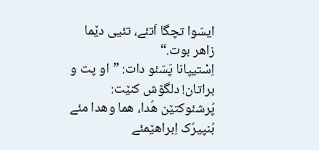ایسّوا تچگا اَتئے، تئیی دێما زاهر بوت.“
اِسْتیپانا پَسّئو دات: ”او پت و براتان! دلگۆش کنێت: پُرشئوکتێن هُدا، هما وهدا مئے بُنپیرُک اِبراهێمئے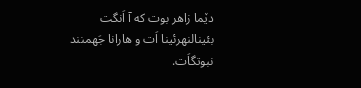دێما زاهر بوت که آ اَنگت بئینالنهرئینا اَت و هارانا جَهمنند نبوتگاَت.